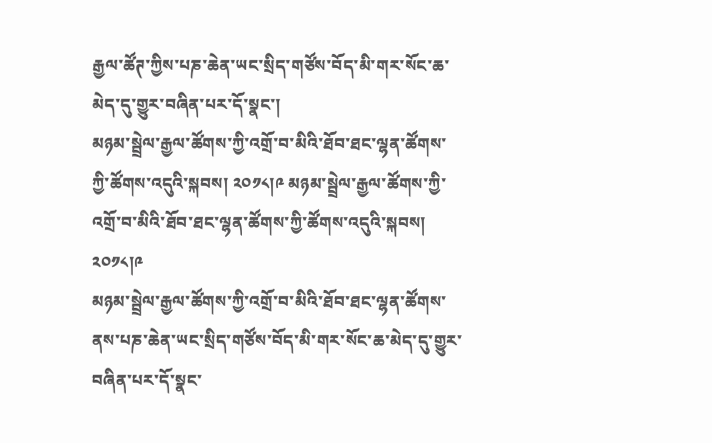རྒྱལ་ཚོཊ་ཀྱིས་པཎ་ཆེན་ཡང་སྲིད་གཙོས་བོད་མི་གར་སོང་ཆ་མེད་དུ་གྱུར་བཞིན་པར་དོ་སྣང་།
མཉམ་སྦྲེལ་རྒྱལ་ཚོགས་ཀྱི་འགྲོ་བ་མིའི་ཐོབ་ཐང་ལྷན་ཚོགས་ཀྱི་ཚོགས་འདུའི་སྐབས། ༢༠༡༨།༩ མཉམ་སྦྲེལ་རྒྱལ་ཚོགས་ཀྱི་འགྲོ་བ་མིའི་ཐོབ་ཐང་ལྷན་ཚོགས་ཀྱི་ཚོགས་འདུའི་སྐབས། ༢༠༡༨།༩
མཉམ་སྦྲེལ་རྒྱལ་ཚོགས་ཀྱི་འགྲོ་བ་མིའི་ཐོབ་ཐང་ལྷན་ཚོགས་ནས་པཎ་ཆེན་ཡང་སྲིད་གཙོས་བོད་མི་གར་སོང་ཆ་མེད་དུ་གྱུར་བཞིན་པར་དོ་སྣང་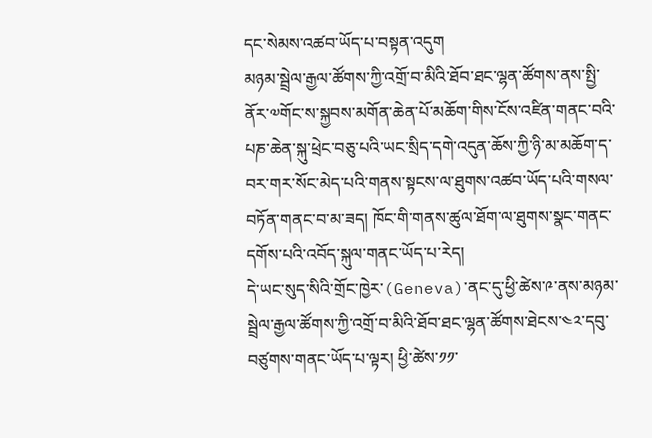དང་སེམས་འཚབ་ཡོད་པ་བསྟན་འདུག
མཉམ་སྦྲེལ་རྒྱལ་ཚོགས་ཀྱི་འགྲོ་བ་མིའི་ཐོབ་ཐང་ལྷན་ཚོགས་ནས་སྤྱི་ནོར་༧གོང་ས་སྐྱབས་མགོན་ཆེན་པོ་མཆོག་གིས་ངོས་འཛིན་གནང་བའི་པཎ་ཆེན་སྐུ་ཕྲེང་བཅུ་པའི་ཡང་སྲིད་དགེ་འདུན་ཆོས་ཀྱི་ཉི་མ་མཆོག་ད་བར་གར་སོང་མེད་པའི་གནས་སྟངས་ལ་ཐུགས་འཚབ་ཡོད་པའི་གསལ་བཏོན་གནང་བ་མ་ཟད། ཁོང་གི་གནས་ཚུལ་ཐོག་ལ་ཐུགས་སྣང་གནང་དགོས་པའི་འབོད་སྐུལ་གནང་ཡོད་པ་རེད།
དེ་ཡང་སུད་སིའི་གྲོང་ཁྱེར་(Geneva)་ནང་དུ་ཕྱི་ཚེས་༩་ནས་མཉམ་སྦྲེལ་རྒྱལ་ཚོགས་ཀྱི་འགྲོ་བ་མིའི་ཐོབ་ཐང་ལྷན་ཚོགས་ཐེངས་༤༢་དབུ་བཙུགས་གནང་ཡོད་པ་ལྟར། ཕྱི་ཚེས་༡༡་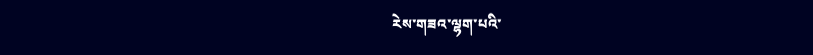རེས་གཟའ་ལྷག་པའི་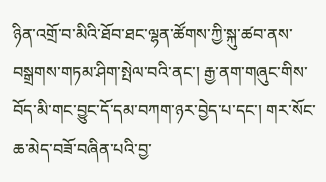ཉིན་འགྲོ་བ་མིའི་ཐོབ་ཐང་ལྷན་ཚོགས་ཀྱི་སྐུ་ཚབ་ནས་བསྒྲགས་གཏམ་ཤིག་སྤེལ་བའི་ནང་། རྒྱ་ནག་གཞུང་གིས་བོད་མི་གང་བྱུང་དོ་དམ་བཀག་ཉར་བྱེད་པ་དང་། གར་སོང་ཆ་མེད་བཟོ་བཞིན་པའི་བྱ་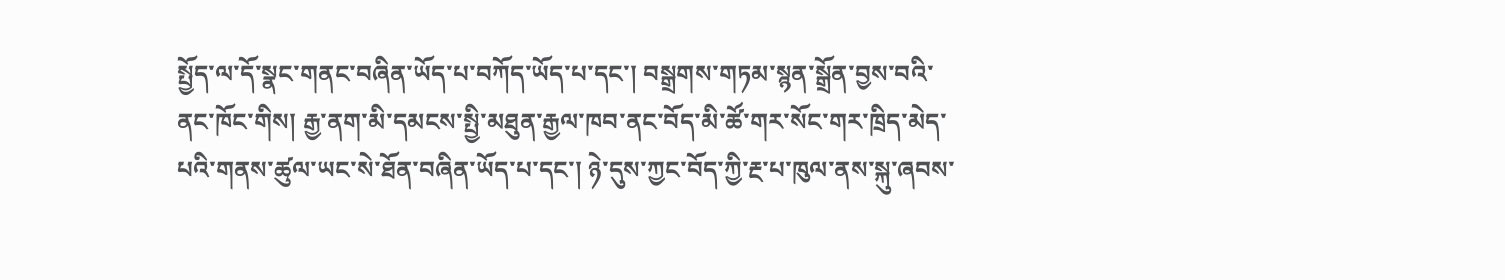སྤྱོད་ལ་དོ་སྣང་གནང་བཞིན་ཡོད་པ་བཀོད་ཡོད་པ་དང་། བསྒྲགས་གཏམ་སྙན་སྒྲོན་བྱས་བའི་ནང་ཁོང་གིས། རྒྱ་ནག་མི་དམངས་སྤྱི་མཐུན་རྒྱལ་ཁབ་ནང་བོད་མི་ཚོ་གར་སོང་གར་ཁྲིད་མེད་པའི་གནས་ཚུལ་ཡང་སེ་ཐོན་བཞིན་ཡོད་པ་དང་། ཉེ་དུས་ཀྱང་བོད་ཀྱི་རྔ་པ་ཁུལ་ནས་སྐུ་ཞབས་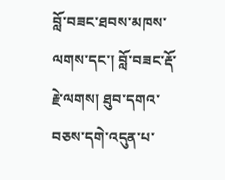བློ་བཟང་ཐབས་མཁས་ལགས་དང་། བློ་བཟང་རྡོ་རྗེ་ལགས། ཐུབ་དགའ་བཅས་དགེ་འདུན་པ་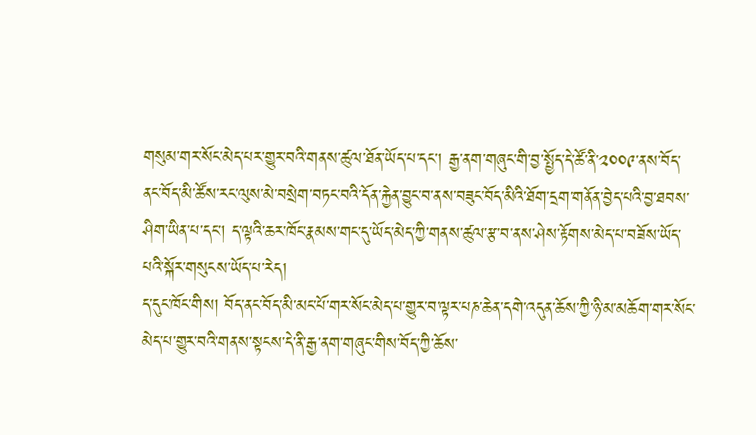གསུམ་གར་སོང་མེད་པར་གྱུར་བའི་གནས་ཚུལ་ཐོན་ཡོད་པ་དང་། རྒྱ་ནག་གཞུང་གི་བྱ་སྤྱོད་དེ་ཚོ་ནི་༢༠༠༩་ནས་བོད་ནང་བོད་མི་ཚོས་རང་ལུས་མེ་བསྲེག་བཏང་བའི་དོན་རྐྱེན་བྱུང་བ་ནས་བཟུང་བོད་མིའི་ཐོག་དྲག་གནོན་བྱེད་པའི་བྱ་ཐབས་ཤིག་ཡིན་པ་དང་། ད་ལྟའི་ཆར་ཁོང་རྣམས་གང་དུ་ཡོད་མེད་ཀྱི་གནས་ཚུལ་རྩ་བ་ནས་ཤེས་རྟོགས་མེད་པ་བཟོས་ཡོད་པའི་སྐོར་གསུངས་ཡོད་པ་རེད།
ད་དུང་ཁོང་གིས། བོད་ནང་བོད་མི་མང་པོ་གར་སོང་མེད་པ་གྱུར་བ་ལྟར་པཎ་ཆེན་དགེ་འདུན་ཆོས་ཀྱི་ཉི་མ་མཆོག་གར་སོང་མེད་པ་གྱུར་བའི་གནས་སྟངས་དེ་ནི་རྒྱ་ནག་གཞུང་གིས་བོད་ཀྱི་ཆོས་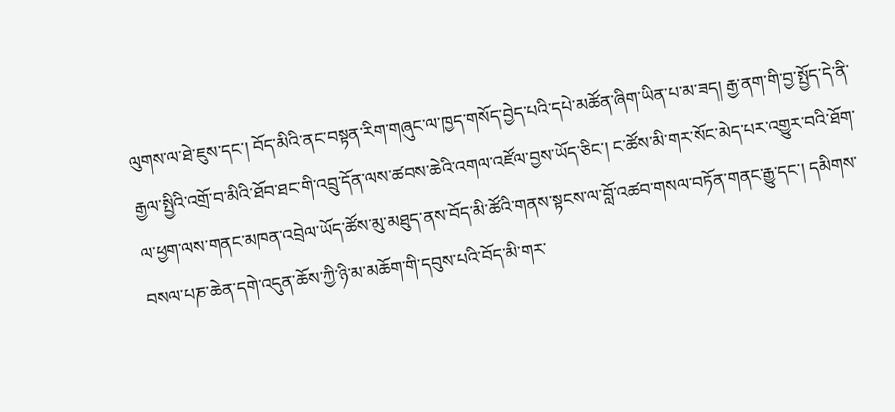ལུགས་ལ་ཐེ་ཇུས་དང་། བོད་མིའི་ནང་བསྟན་རིག་གཞུང་ལ་ཁྱད་གསོད་བྱེད་པའི་དཔེ་མཚོན་ཞིག་ཡིན་པ་མ་ཟད། རྒྱ་ནག་གི་བྱ་སྤྱོད་དེ་ནི་རྒྱལ་སྤྱིའི་འགྲོ་བ་མིའི་ཐོབ་ཐང་གི་འབྲུ་དོན་ལས་ཚབས་ཆེའི་འགལ་འཛོལ་བྱས་ཡོད་ཅིང་། ང་ཚོས་མི་གར་སོང་མེད་པར་འགྱུར་བའི་ཐོག་ལ་ཕྱག་ལས་གནང་མཁན་འབྲེལ་ཡོད་ཚོས་མུ་མཐུད་ནས་བོད་མི་ཚོའི་གནས་སྟངས་ལ་བློ་འཚབ་གསལ་བཏོན་གནང་རྒྱུ་དང་། དམིགས་བསལ་པཎ་ཆེན་དགེ་འདུན་ཆོས་ཀྱི་ཉི་མ་མཆོག་གི་དབུས་པའི་བོད་མི་གར་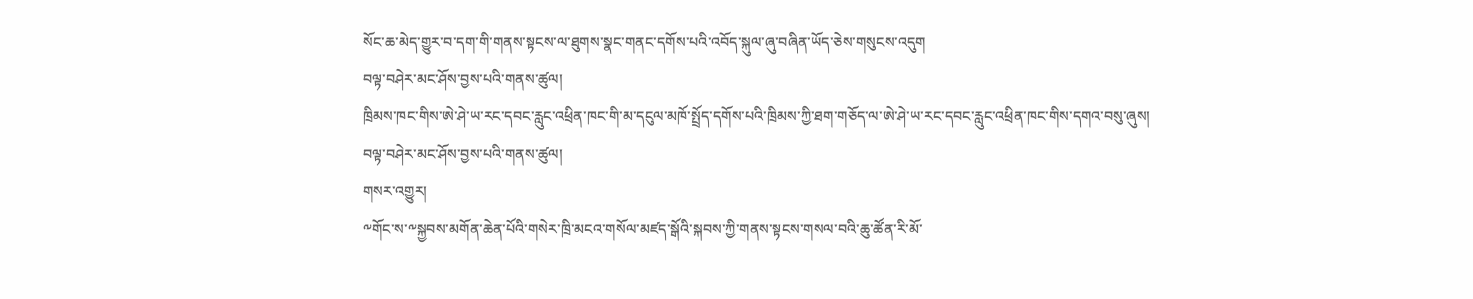སོང་ཆ་མེད་གྱུར་བ་དག་གི་གནས་སྟངས་ལ་ཐུགས་སྣང་གནང་དགོས་པའི་འབོད་སྐུལ་ཞུ་བཞིན་ཡོད་ཅེས་གསུངས་འདུག
བལྟ་བཤེར་མང་ཤོས་བྱས་པའི་གནས་ཚུལ།
ཁྲིམས་ཁང་གིས་ཨེ་ཤེ་ཡ་རང་དབང་རླུང་འཕྲིན་ཁང་གི་མ་དངུལ་མཁོ་སྤྲོད་དགོས་པའི་ཁྲིམས་ཀྱི་ཐག་གཅོད་ལ་ཨེ་ཤེ་ཡ་རང་དབང་རླུང་འཕྲིན་ཁང་གིས་དགའ་བསུ་ཞུས།
བལྟ་བཤེར་མང་ཤོས་བྱས་པའི་གནས་ཚུལ།
གསར་འགྱུར།
༸གོང་ས་༸སྐྱབས་མགོན་ཆེན་པོའི་གསེར་ཁྲི་མངའ་གསོལ་མཛད་སྒོའི་སྐབས་ཀྱི་གནས་སྟངས་གསལ་བའི་ཆུ་ཚོན་རི་མོ་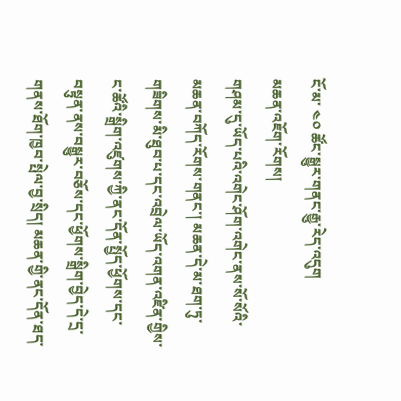ངོ་མ་ ༤༠ ཚོང་སྒྱུར་གནང་རྒྱུ་རེད་འདུག
མཆན་འཇོག་རོགས།
གཤམ་དུ་ཡོད་པའི་འགེང་ཤོག་འགེང་ནས་སོ་སོའི་མཆན་བཀོད་རོགས་གནང་། མཆན་དེ་མ་ཐག་ཏུ་གཟིགས་མི་ཐུབ་པ་དང་འབྲེལ་ཡོད་འགན་འཛིན་གྱིས་ང་ཚོའི་སྒྲིག་འཛུགས་ཀྱི་ནང་དོན་སྤྱོད་ཕྱོགས་དང་བསྟུན་ནས་བསྒྱུར་བཅོས་དང་ཕྱོགས་སྒྲིག་བྱེད་དེ་དྲ་གནས་ཐོག་ཁྱབ་སྤེལ་བྱ་སྲིད། མཆན་གྱི་ནང་དོན་ཐད་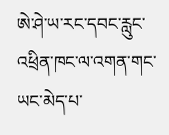ཨེ་ཤེ་ཡ་རང་དབང་རླུང་འཕྲིན་ཁང་ལ་འགན་གང་ཡང་མེད་པ་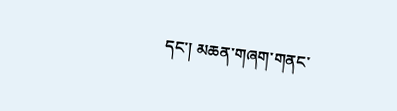དང་། མཆན་གཞག་གནང་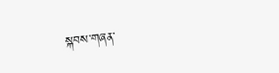སྐབས་གཞན་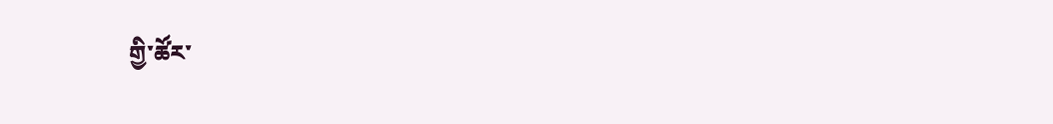གྱི་ཚོར་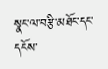སྣང་ལ་བརྩི་མཐོང་དང་དངོས་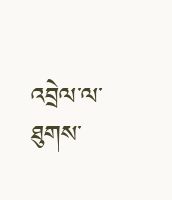འབྲེལ་ལ་ཐུགས་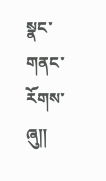སྣང་གནང་རོགས་ཞུ༎